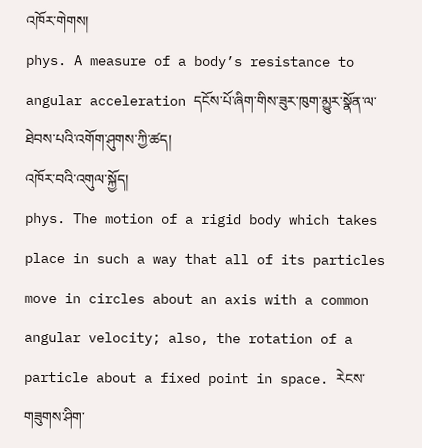འཁོར་གེགས།
phys. A measure of a body’s resistance to angular acceleration དངོས་པོ་ཞིག་གིས་ཟུར་ཁུག་མྱུར་སྣོན་ལ་ཐེབས་པའི་འགོག་ཤུགས་ཀྱི་ཚད།
འཁོར་བའི་འགུལ་སྐྱོད།
phys. The motion of a rigid body which takes place in such a way that all of its particles move in circles about an axis with a common angular velocity; also, the rotation of a particle about a fixed point in space. རེངས་གཟུགས་ཤིག་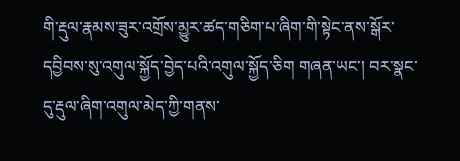གི་རྡུལ་རྣམས་ཟུར་འགྲོས་མྱུར་ཚད་གཅིག་པ་ཞིག་གི་སྟེང་ནས་སྒོར་དབྱིབས་སུ་འགུལ་སྐྱོད་བྱེད་པའི་འགུལ་སྐྱོད་ཅིག གཞན་ཡང་། བར་སྣང་དུ་རྡུལ་ཞིག་འགུལ་མེད་ཀྱི་གནས་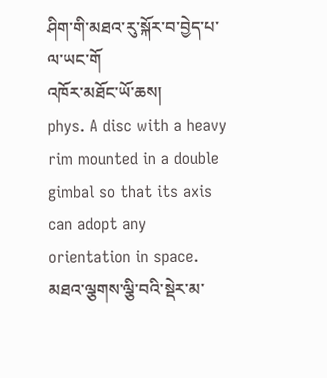ཤིག་གི་མཐའ་རུ་སྐོར་བ་བྱེད་པ་ལ་ཡང་གོ
འཁོར་མཐོང་ཡོ་ཆས།
phys. A disc with a heavy rim mounted in a double gimbal so that its axis can adopt any orientation in space. མཐའ་ལྕགས་ལྕི་བའི་སྡེར་མ་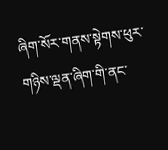ཞིག་སོར་གནས་སྟེགས་ཕུར་གཉིས་ལྡན་ཞིག་གི་ནང་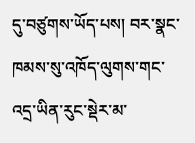དུ་བཙུགས་ཡོད་པས། བར་སྣང་ཁམས་སུ་འཁོད་ལུགས་གང་འདྲ་ཡིན་རུང་སྡེར་མ་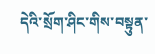དེའི་སྲོག་ཤིང་གིས་བསྟུན་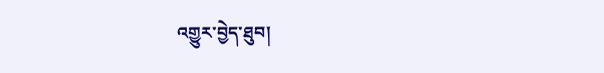འགྱུར་བྱེད་ཐུབ།